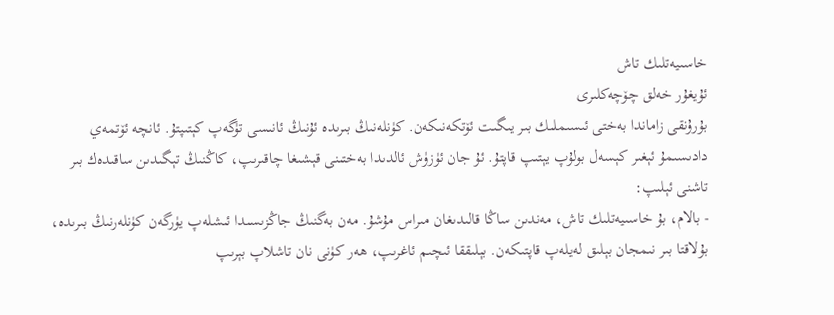خاسىيەتلىك تاش
ئۇيغۇر خەلق چۆچەكلىرى
بۇرۇنقى زاماندا بەختى ئىسىملىك بىر يىگىت ئۆتكەنىكەن. كۈنلەنىڭ بىرىدە ئۇنىڭ ئانىسى تۈگەپ كېتىپتۇ. ئانچە ئۆتمەي دادىسىمۇ ئېغىر كېسەل بولۇپ يېتىپ قاپتۇ. ئۇ جان ئۈزۈش ئالدىدا بەختىنى قېشىغا چاقىرىپ، كاڭنىڭ تېگىدىن ساقىدەك بىر تاشنى ئېلىپ:
- بالام، بۇ خاسىيەتلىك تاش، مەندىن ساڭا قالىدىغان مىراس مۇشۇ. مەن بەگنىڭ جاڭزىسىدا ئىشلەپ يۈرگەن كۈنلەرنىڭ بىرىدە، بۇلاقتا بىر نىمجان بېلىق لەيلەپ قاپتىكەن. بېلىققا ئىچىم ئاغرىپ، ھەر كۈنى نان تاشلاپ بېرىپ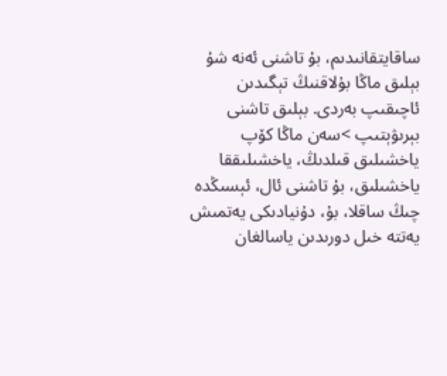ساقايتقانىدىم، بۇ تاشنى ئەنە شۇ بېلىق ماڭا بۇلاقنىڭ تېگىدىن ئاچىقىپ بەردى. بېلىق تاشنى بېرىۋېتىپ >سەن ماڭا كۆپ ياخشىلىق قىلدىڭ، ياخشىلىققا ياخشىلىق، بۇ تاشنى ئال، ئېسىڭدە چىڭ ساقلا، بۇ، دۇنيادىكى يەتمىش يەتتە خىل دورىدىن ياسالغان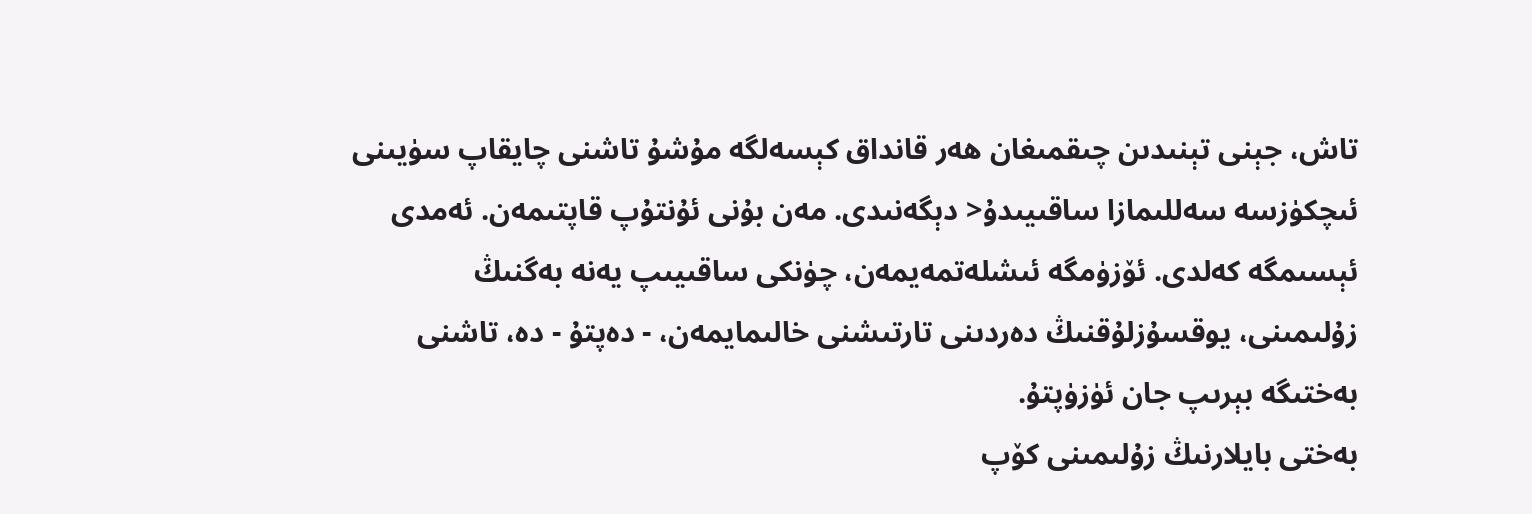تاش، جېنى تېنىدىن چىقمىغان ھەر قانداق كېسەلگە مۇشۇ تاشنى چايقاپ سۈيىنى ئىچكۈزسە سەللىمازا ساقىيىدۇ< دېگەنىدى. مەن بۇنى ئۇنتۇپ قاپتىمەن. ئەمدى ئېسىمگە كەلدى. ئۆزۈمگە ئىشلەتمەيمەن، چۈنكى ساقىيىپ يەنە بەگنىڭ زۇلىمىنى، يوقسۇزلۇقنىڭ دەردىنى تارتىشنى خالىمايمەن، - دەپتۇ - دە، تاشنى بەختىگە بېرىپ جان ئۈزۈپتۇ.
بەختى بايلارنىڭ زۇلىمىنى كۆپ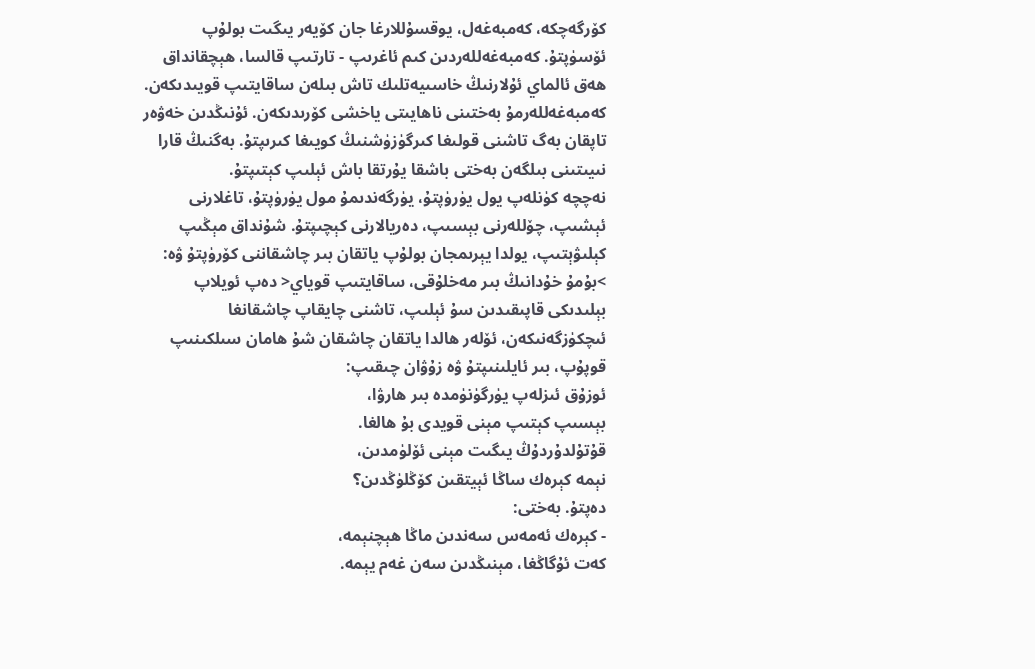كۆرگەچكە، كەمبەغەل، يوقسۇللارغا جان كۆيەر يىگىت بولۇپ ئۆسۈپتۇ. كەمبەغەللەردىن كىم ئاغرىپ - تارتىپ قالسا، ھېچقانداق ھەق ئالماي ئۇلارنىڭ خاسىيەتلىك تاش بىلەن ساقايتىپ قويىدىكەن. كەمبەغەللەرمۇ بەختىنى ناھايىتى ياخشى كۆرىدىكەن. ئۇنىڭدىن خەۋەر تاپقان بەگ تاشنى قولىغا كىرگۈزۈشنىڭ كويىغا كىرىپتۇ. بەگنىڭ قارا نىيىتىنى بىلگەن بەختى باشقا يۇرتقا باش ئېلىپ كېتىپتۇ.
نەچچە كۈنلەپ يول يۈرۈپتۇ، يۈرگەندىمۇ مول يۈرۈپتۇ، تاغلارنى ئېشىپ، چۆللەرنى بېسىپ، دەريالارنى كېچىپتۇ. شۇنداق مېڭىپ كېلىۋېتىپ، يولدا يېرىمجان بولۇپ ياتقان بىر چاشقاننى كۆرۈپتۇ ۋە: >بۇمۇ خۇدانىڭ بىر مەخلۇقى، ساقايتىپ قوياي< دەپ ئويلاپ بېلىدىكى قاپىقىدىن سۇ ئېلىپ، تاشنى چايقاپ چاشقانغا ئىچكۈزگەنىكەن، ئۆلەر ھالدا ياتقان چاشقان شۇ ھامان سىلكىنىپ قوپۇپ، بىر ئايلىنىپتۇ ۋە زۇۋان چىقىپ:
ئوزۇق ئىزلەپ يۈرگۈنۈمدە بىر ھارۋا،
بېسىپ كېتىپ مېنى قويدى بۇ ھالغا.
قۇتۇلدۇردۇڭ يىگىت مېنى ئۆلۈمدىن،
نېمە كېرەك ساڭا ئېيتقىن كۆڭلۈڭدىن؟
دەپتۇ. بەختى:
- كېرەك ئەمەس سەندىن ماڭا ھېچنېمە،
كەت ئۇگاڭغا، مېنىڭدىن سەن غەم يېمە.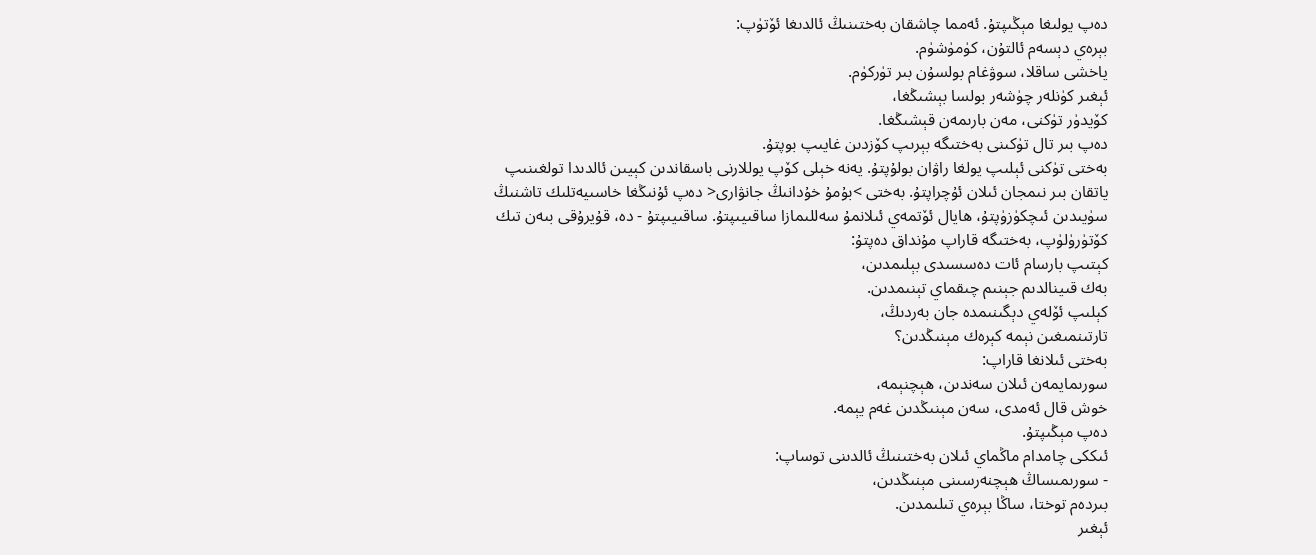دەپ يولىغا مېڭىپتۇ. ئەمما چاشقان بەختىنىڭ ئالدىغا ئۆتۈپ:
بېرەي دېسەم ئالتۇن، كۈمۈشۈم.
ياخشى ساقلا، سوۋغام بولسۇن بىر تۈركۈم.
ئېغىر كۈنلەر چۈشەر بولسا بېشىڭغا،
كۆيدۈر تۈكنى، مەن بارىمەن قېشىڭغا.
دەپ بىر تال تۈكىنى بەختىگە بېرىپ كۆزدىن غايىپ بوپتۇ.
بەختى تۈكنى ئېلىپ يولغا راۋان بولۇپتۇ. يەنە خېلى كۆپ يوللارنى باسقاندىن كېيىن ئالدىدا تولغىنىپ ياتقان بىر نىمجان ئىلان ئۇچراپتۇ. بەختى >بۇمۇ خۇدانىڭ جانۋارى< دەپ ئۇنىڭغا خاسىيەتلىك تاشنىڭ سۈيىدىن ئىچكۈزۈپتۇ، ھايال ئۆتمەي ئىلانمۇ سەللىمازا ساقىيىپتۇ. ساقىيىپتۇ - دە، قۇيرۇقى بىەن تىك كۆتۈرۈلۈپ، بەختىگە قاراپ مۇنداق دەپتۇ:
كېتىپ بارسام ئات دەسسىدى بېلىمدىن،
بەك قىينالدىم جېنىم چىقماي تېنىمدىن.
كېلىپ ئۆلەي دېگىنىمدە جان بەردىڭ،
تارتىنمىغىن نېمە كېرەك مېنىڭدىن؟
بەختى ئىلانغا قاراپ:
سورىمايمەن ئىلان سەندىن، ھېچنېمە،
خوش قال ئەمدى، سەن مېنىڭدىن غەم يېمە.
دەپ مېڭىپتۇ.
ئىككى چامدام ماڭماي ئىلان بەختىنىڭ ئالدىنى توساپ:
- سورىمىساڭ ھېچنەرسىنى مېنىڭدىن،
بىردەم توختا، ساڭا بېرەي تىلىمدىن.
ئېغىر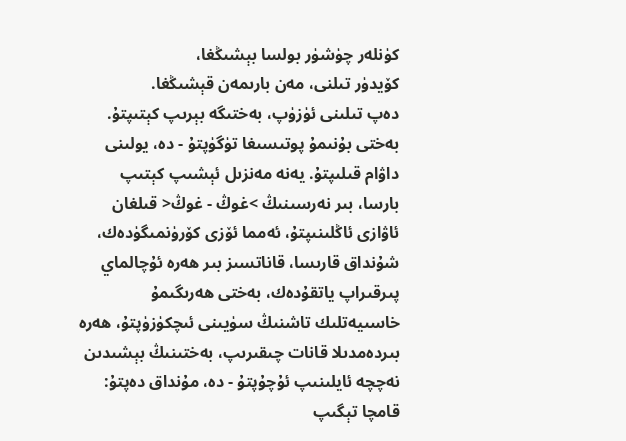كۈنلەر چۈشۈر بولسا بېشىڭغا،
كۆيدۈر تىلنى، مەن بارىمەن قېشىڭغا.
دەپ تىلىنى ئۈزۈپ، بەختىگە بېرىپ كېتىپتۇ. بەختى بۇنىمۇ پوتىسىغا تۈگۈپتۇ - دە، يولىنى داۋام قىلىپتۇ. يەنە مەنزىل ئېشىپ كېتىپ بارسا، بىر نەرسىنىڭ >غوڭ - غوڭ< قىلغان ئاۋازى ئاڭلىنىپتۇ، ئەمما ئۆزى كۆرۈنمىگۈدەك، شۇنداق قارىسا، قاناتسىز بىر ھەرە ئۇچالماي پىرقىراپ ياتقۇدەك، بەختى ھەرىگىمۇ خاسىيەتلىك تاشنىڭ سۈيىنى ئىچكۈزۈپتۇ، ھەرە بىردەمدىلا قانات چىقىرىپ، بەختىنىڭ بېشىدىن نەچچە ئايلىنىپ ئۇچۇپتۇ - دە، مۇنداق دەپتۇ:
قامچا تېگىپ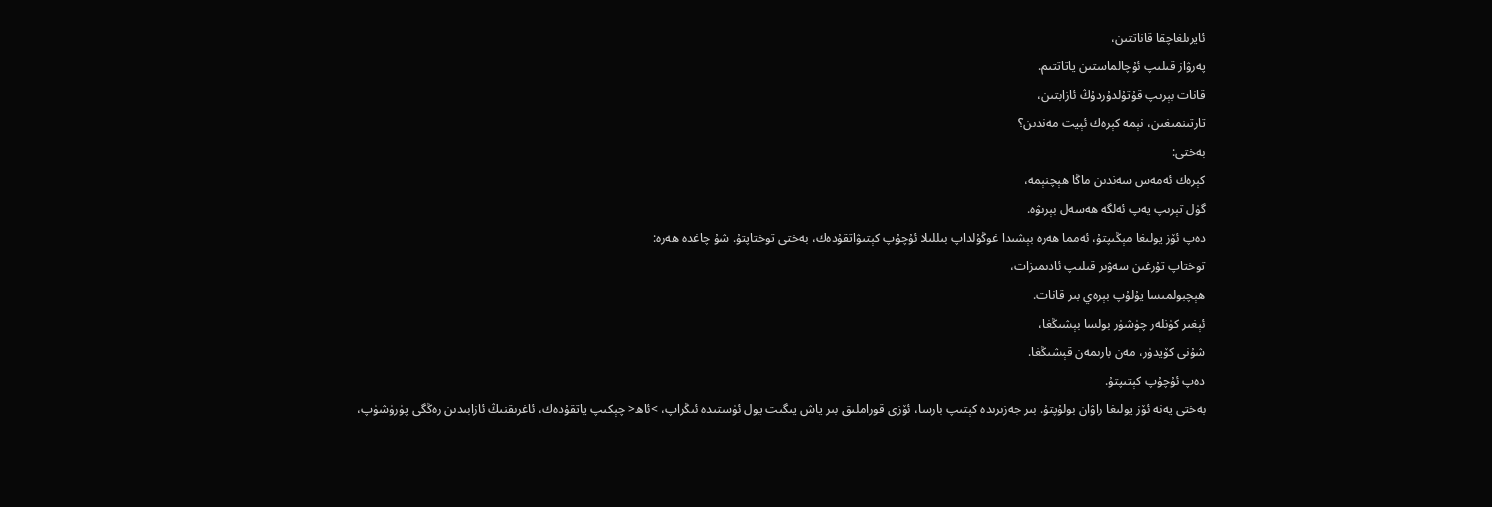ئايرىلغاچقا قاناتتىن،
پەرۋاز قىلىپ ئۇچالماستىن ياتاتتىم.
قانات بېرىپ قۇتۇلدۇردۇڭ ئازابتىن،
تارتىنمىغىن، نېمە كېرەك ئېيت مەندىن؟
بەختى:
كېرەك ئەمەس سەندىن ماڭا ھېچنېمە،
گۈل تېرىپ يەپ ئەلگە ھەسەل بېرىۋە.
دەپ ئۆز يولىغا مېڭىپتۇ، ئەمما ھەرە بېشىدا غوڭۇلداپ بىللىلا ئۇچۇپ كېتىۋاتقۇدەك، بەختى توختاپتۇ. شۇ چاغدە ھەرە:
توختاپ تۇرغىن سەۋىر قىلىپ ئادىمىزات،
ھېچبولمىسا يۇلۇپ بېرەي بىر قانات.
ئېغىر كۈنلەر چۈشۈر بولسا بېشىڭغا،
شۇنى كۆيدۈر، مەن بارىمەن قېشىڭغا.
دەپ ئۇچۇپ كېتىپتۇ.
بەختى يەنە ئۆز يولىغا راۋان بولۇپتۇ. بىر جەزىرىدە كېتىپ بارسا، ئۆزى قوراملىق بىر ياش يىگىت يول ئۈستىدە ئىڭراپ، >ئاھ< چېكىپ ياتقۇدەك، ئاغرىقنىڭ ئازابىدىن رەڭگى پۈرۈشۈپ،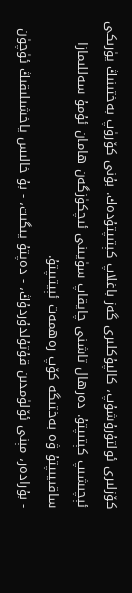كۆزلىرى ئولتۇرۇشۇپ، كالپۇكلىرى گەز باغلاپ كېتىپتۇدەك. بۇنى كۆرۈپ بەختىنىڭ يۈرىكى ئېچىشىپ كېتىپتۇ. دەرھال تاشنى چايقاپ سۈيىنى ئىچكۈزگەن ھامان ئۇمۇ سەللىمازا ساقىيىپتۇ ۋە بەختىگە كۆپ رەھمەت ئېيتىپتۇ.
- بۇرادەر، مېنى ئۆلۈمدىن قۇتۇلدۇردۇڭ، - دەپتۇ يىگىت، - بۇ خالىس ياخشىلىقىڭ ئۈچۈن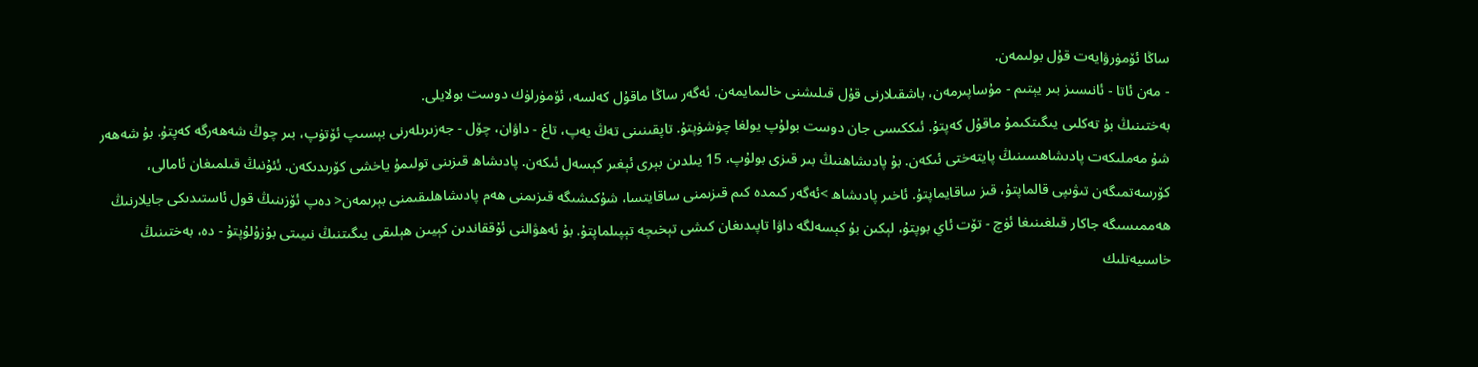ساڭا ئۆمۈرۋايەت قۇل بولىمەن.
- مەن ئاتا - ئانىسىز بىر يېتىم - مۇساپىرمەن، باشقىلارنى قۇل قىلىشنى خالىمايمەن. ئەگەر ساڭا ماقۇل كەلسە، ئۆمۈرلۈك دوست بولايلى.
بەختىنىڭ بۇ تەكلىى يىگىتكىمۇ ماقۇل كەپتۇ. ئىككىسى جان دوست بولۇپ يولغا چۈشۈپتۇ. تاپقىنىنى تەڭ يەپ، تاغ - داۋان، چۆل - جەزىرىلەرنى بېسىپ ئۆتۈپ، بىر چوڭ شەھەرگە كەپتۇ. بۇ شەھەر شۇ مەملىكەت پادىشاھسىنىڭ پايتەختى ئىكەن. بۇ پادىشاھنىڭ بىر قىزى بولۇپ، 15 يىلدىن بېرى ئېغىر كېسەل ئىكەن. پادىشاھ قىزىنى تولىمۇ ياخشى كۆرىدىكەن. ئئۇنىڭ قىلمىغان ئامالى، كۆرسەتمىگەن تىۋىپى قالماپتۇ، قىز ساقايماپتۇ. ئاخىر پادىشاھ >ئەگەر كىمدە كىم قىزىمنى ساقايتسا، شۇكىشىگە قىزىمنى ھەم پادىشاھلىقىمنى بېرىمەن< دەپ ئۆزىنىڭ قول ئاستىدىكى جايلارنىڭ ھەممىسىگە جاكار قىلغىنىغا ئۈچ - تۆت ئاي بوپتۇ، لېكىن بۇ كېسەلگە داۋا تاپىدىغان كىشى تېخىچە تېپىلماپتۇ. بۇ ئەھۋالنى ئۇققاندىن كېيىن ھېلىقى يىگىتنىڭ نىيىتى بۇزۇلۇپتۇ - دە، بەختىنىڭ خاسىيەتلىك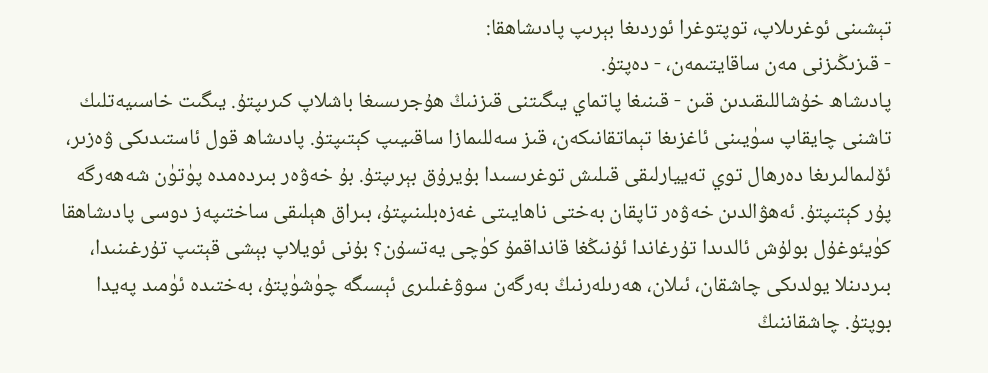تېشىنى ئوغرىلاپ، توپتوغرا ئوردىغا بېرىپ پادىشاھقا:
- قىزىڭىزنى مەن ساقايتىمەن، - دەپتۇ.
پادىشاھ خۇشاللىقىدىن قىن - قىنىغا پاتماي يىگىتنى قىزنىڭ ھۇجرىسىغا باشلاپ كىرىپتۇ. يىگىت خاسىيەتلىك تاشنى چايقاپ سۈيىنى ئاغزىغا تېماتقانىكەن، قىز سەللىمازا ساقىيىپ كېتىپتۇ. پادىشاھ قول ئاستىدىكى ۋەزىر، ئۆلىمالىرىغا دەرھال توي تەييارلىقى قىلىش توغرىسىدا بۇيرۇق بېرىپتۇ. بۇ خەۋەر بىردەمدە پۈتۈن شەھەرگە پۇر كېتىپتۇ. ئەھۋالدىن خەۋەر تاپقان بەختى ناھايىتى غەزەبلىنىپتۇ، بىراق ھېلىقى ساختىپەز دوسى پادىشاھقا كۈيئوغۇل بولۇش ئالدىدا تۇرغاندا ئۇنىڭغا قانداقمۇ كۈچى يەتسۇن؟ بۇنى ئويلاپ بېشى قېتىپ تۇرغىنىدا، بىردىنلا يولدىكى چاشقان، ئىلان، ھەرىلەرنىڭ بەرگەن سوۋغىلىرى ئېسىگە چۈشۈپتۇ، بەختىدە ئۈمىد پەيدا بوپتۇ. چاشقاننىڭ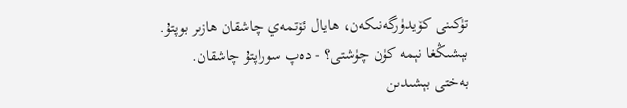تۈكىنى كۆيدۈرگەنىكەن، ھايال ئۆتمەي چاشقان ھازىر بوپتۇ.
بېشىڭغا نېمە كۈن چۈشتى؟ - دەپ سوراپتۇ چاشقان.
بەختى بېشىدىن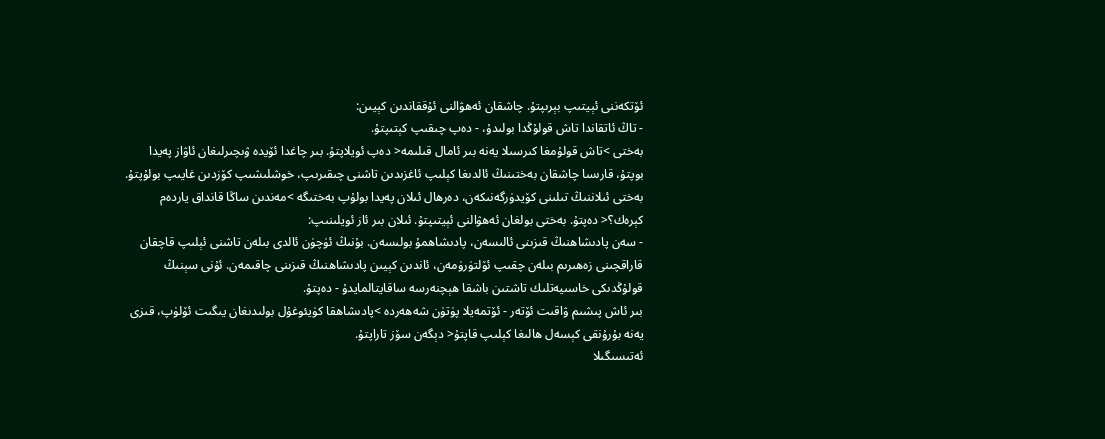ئۆتكەننى ئېيتىپ بېرىپتۇ. چاشقان ئەھۋالنى ئۇققاندىن كېيىن:
- تاڭ ئاتقاندا تاش قولۇڭدا بولىدۇ، - دەپ چىقىپ كېتىپتۇ.
بەختى >تاش قولۇمغا كىرسىلا يەنە بىر ئامال قىلىمە< دەپ ئويلاپتۇ. بىر چاغدا ئۆيدە ۋىچىرلىغان ئاۋاز پەيدا بوپتۇ، قارىسا چاشقان بەختىنىڭ ئالدىغا كېلىپ ئاغزىدىن تاشنى چىقىرىپ، خوشلىشىپ كۆزدىن غايىپ بولۇپتۇ.
بەختى ئىلاننىڭ تىلىنى كۆيدۈرگەنىكەن، دەرھال ئىلان پەيدا بولۇپ بەختىگە >مەندىن ساڭا قانداق ياردەم كېرەك؟< دەپتۇ. بەختى بولغان ئەھۋالنى ئېيتىپتۇ. ئىلان بىر ئاز ئويلىنىپ:
- سەن پادىشاھنىڭ قىزىنى ئالىسەن، پادىشاھمۇ بولىسەن. بۇنىڭ ئۈچۈن ئالدى بىلەن تاشنى ئېلىپ قاچقان قاراقچىنى زەھىرىم بىلەن چقىپ ئۆلتۈرۈمەن، ئاندىن كېيىن پادىشاھنىڭ قىزىنى چاقىمەن. ئۇنى سېنىڭ قولۇڭدىكى خاسىيەتلىك تاشتىن باشقا ھېچنەرسە ساقايتالمايدۇ - دەپتۇ.
بىر ئاش پىشىم ۋاقىت ئۆتەر - ئۆتمەيلا پۈتۈن شەھەردە >پادىشاھقا كۈيئوغۇل بولىدىغان يىگىت ئۆلۈپ، قىزى يەنە بۇرۇنقى كېسەل ھالىغا كېلىپ قاپتۇ< دېگەن سۆز تاراپتۇ.
ئەتىسىگىلا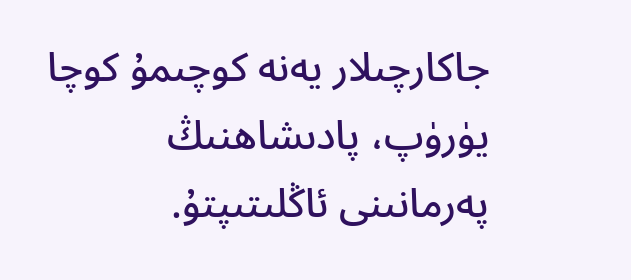جاكارچىلار يەنە كوچىمۇ كوچا يۈرۈپ، پادىشاھنىڭ پەرمانىنى ئاڭلىتىپتۇ.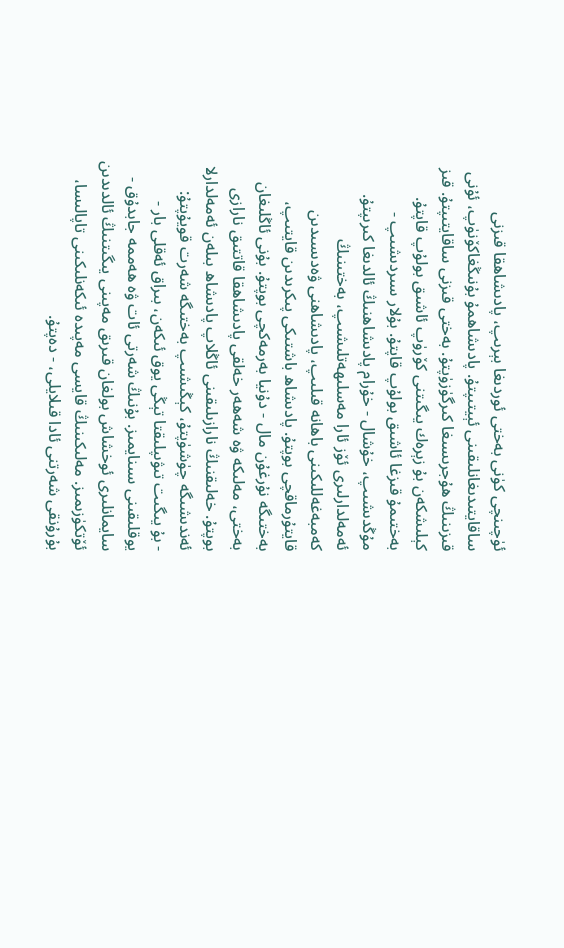ئۈچىنچى كۈنى بەختى ئوردىغا بېرىپ، پادىشاھقا قىزنى ساقايتىدىغانلىقىنى ئېيتىپتۇ. پادىشاھمۇ بۇنىڭغاكۆنۈپ، ئۇنى قىزىنىڭ ھۇجرىسىغا كىرگۈزۈپتۇ. بەختى قىزنى ساقايتىپتۇ. قىز كېلىشكەن بۇ زېرەك يىگىتنى كۆرۈپ ئاشىق بولۇپ قاپتۇ. بەختىمۇ قىزغا ئاشىق بولۇپ قاپتۇ. بۇلار سىردىشىپ - مۇڭدىشىپ، خۇشال - خۇرام پادىشاھنىڭ ئالدىغا كىرىپتۇ. ئەمەلدارلىرى ئۆز ئارا مەسلىھەتلىشىپ، بەختىنىڭ كەمبەغەللىكىنى باھانە قىلىپ، پادىشاھنى ۋەدىسىدىن قايتۇرماقچى بوپتۇ. پادىشاھ باشتىكى پىكرىدىن قايتىپ، بەختىگە نۇرغۇن مال - دۇنيا بەرمەكچى بوپتۇ. بۇنى ئاڭلىغان بەختى، مەلىكە ۋە شەھەر خەلقى پادىشاھقا قاتتىق نارازى بوپتۇ. خەلىقنىڭ نارازىلىقىنى ئاڭلاپ پادىشاھ بىلەن ئەمەلدارلا ئەندىشىگە چۈشۈپتۇ، كېڭىشىپ بەختىگە شەرت قويۇپتۇ:
- بۇ يىگىت تىۋىپلىقتا تېڭى يوق ئىكەن، بىراق ئەقلى بار - يوقلىقىنى سىنايمىز. بۇنىڭ شەرتى ئات ۋە ھەممە جابدۇق - سايمانلىرى ئوخشاش بولغان قىرىق مەپىنى يىگىتنىڭ ئالدىدىن ئۆتكۈزىمىز. مەلىكىنىڭ قايسى مەپىدە ئىكەنلىكىنى تاپالىسا، بۇرۇنقى شەرتنى ئادا قىلايلى، - دەپتۇ.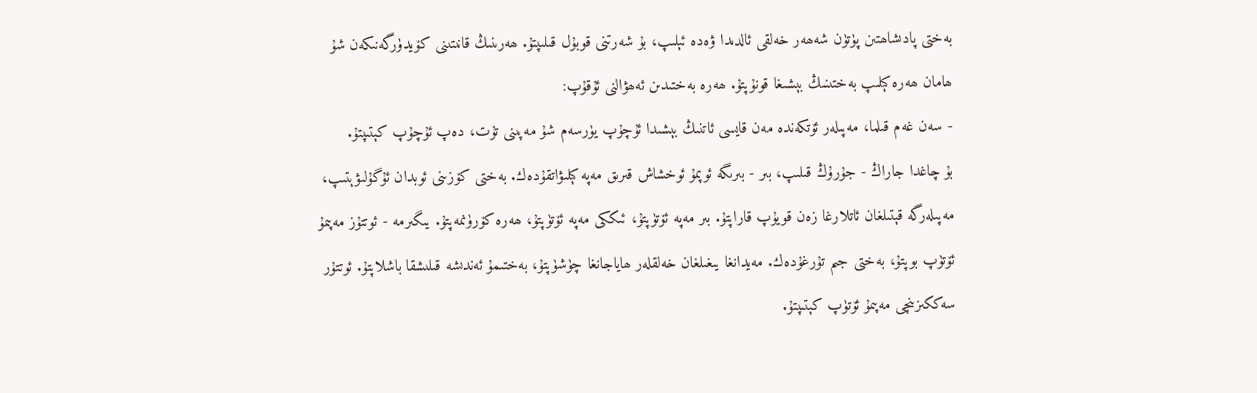بەختى پادىشاھتىن پۈتۈن شەھەر خەلقى ئالدىدا ۋەدە ئېلىپ، بۇ شەرتنى قوبۇل قىلىپتۇ. ھەرىنىڭ قانىتىنى كۆيدۈرگەنىكەن شۇ ھامان ھەرە كېلىپ بەختىنىڭ بېشىغا قونۇپتۇ. ھەرە بەختىدىن ئەھۋالنى ئۇقۇپ:
- سەن غەم قىلما، مەپىلەر ئۆتكەندە مەن قايسى ئاتنىڭ بېشىدا ئۇچۇپ يۈرسەم شۇ مەپىنى تۇت، دەپ ئۇچۇپ كېتىپتۇ.
بۇ چاغدا جاراڭ - جۇرۇڭ قىلىپ، بىر - بىرىگە ئوپمۇ ئوخشاش قىرىق مەپە كېلىۋاتقۇدەك. بەختى كۆزىنى ئوبدان ئۇگۇلىۋېتىپ، مەپىلەرگە قېتىلغان ئاتلارغا زەن قويۇپ قاراپتۇ. بىر مەپە ئۆتۈپتۇ، ئىككى مەپە ئۆتۈپتۇ، ھەرە كۆرۈنمەپتۇ. يىگىرمە - ئوتتۇز مەپىمۇ ئۆتۈپ بوپتۇ، بەختى جىم تۇرغۇدەك. مەيدانغا يىغىلغان خەلقلەر ھاياجانغا چۈشۈپتۇ، بەختىمۇ ئەندىشە قىلىشقا باشلاپتۇ. ئوتتۇر سەككىزىنچى مەپىمۇ ئۆتۈپ كېتىپتۇ.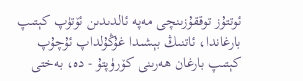ئوتتۇز توققۇزىنچى مەپە ئالدىدىن ئۆتۈپ كېتىپ بارغاندا، ئاتنىڭ بېشىدا غۇڭۇلداپ ئۇچۇپ كېتىپ بارغان ھەرىنى كۆرۈپتۇ - دە، بەختى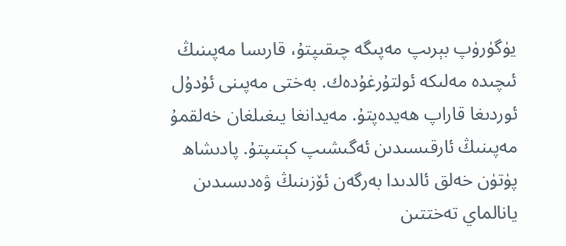يۈگۈرۈپ بېرىپ مەپىگە چىقىپتۇ، قارىسا مەپىنىڭ ئىچىدە مەلىكە ئولتۇرغۇدەك. بەختى مەپىنى ئۇدۇل ئوردىغا قاراپ ھەيدەپتۇ. مەيدانغا يىغىلغان خەلقمۇ مەپىنىڭ ئارقىسىدىن ئەگىشىپ كېتىپتۇ. پادىشاھ پۈتۈن خەلق ئالدىدا بەرگەن ئۆزىنىڭ ۋەدىسىدىن يانالماي تەختتىن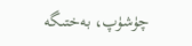چۈشۈپ، بەختىگە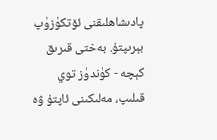پادىشاھلىقنى ئۆتكۈزۈپ بېرىپتۇ. بەختى قىرىق كېچە - كۈندۈز توي قىلىپ، مەلىكىنى ئاپتۇ ۋە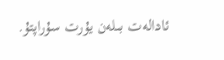ئادالەت بىلەن يۇرت سۇراپتۇ.